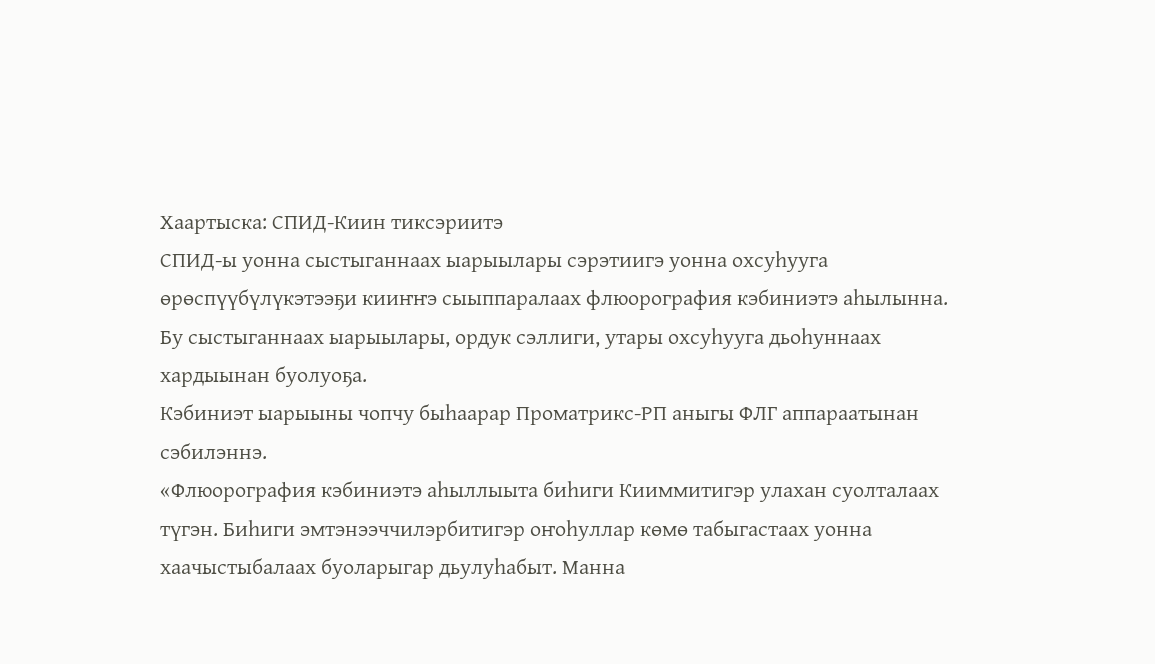Хаартыска: СПИД-Киин тиксэриитэ
СПИД-ы уонна сыстыганнаах ыарыылары сэрэтиигэ уонна охсуһууга өрөспүүбүлүкэтээҕи кииҥҥэ сыыппаралаах флюорография кэбиниэтэ аһылынна.
Бу сыстыганнаах ыарыылары, ордук сэллиги, утары охсуһууга дьоһуннаах хардыынан буолуоҕа.
Кэбиниэт ыарыыны чопчу быһаарар Проматрикс-РП аныгы ФЛГ аппараатынан сэбилэннэ.
«Флюорография кэбиниэтэ аһыллыыта биһиги Кииммитигэр улахан суолталаах түгэн. Биһиги эмтэнээччилэрбитигэр оҥоһуллар көмө табыгастаах уонна хаачыстыбалаах буоларыгар дьулуһабыт. Манна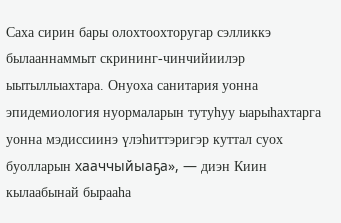Саха сирин бары олохтоохторугар сэлликкэ былааннаммыт скрининг-чинчийиилэр ыытыллыахтара. Онуоха санитария уонна эпидемиология нуормаларын тутуһуу ыарыһахтарга уонна мэдиссиинэ үлэһиттэригэр куттал суох буолларын хааччыйыаҕа», — диэн Киин кылаабынай бырааһа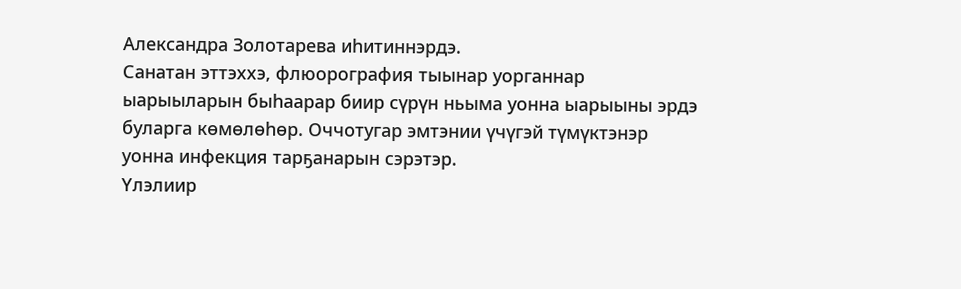Александра Золотарева иһитиннэрдэ.
Санатан эттэххэ, флюорография тыынар уорганнар ыарыыларын быһаарар биир сүрүн ньыма уонна ыарыыны эрдэ буларга көмөлөһөр. Оччотугар эмтэнии үчүгэй түмүктэнэр уонна инфекция тарҕанарын сэрэтэр.
Үлэлиир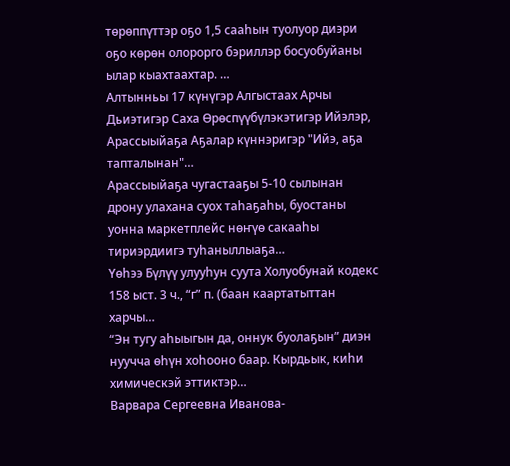төрөппүттэр оҕо 1,5 сааһын туолуор диэри оҕо көрөн олорорго бэриллэр босуобуйаны ылар кыахтаахтар. …
Алтынньы 17 күнүгэр Алгыстаах Арчы Дьиэтигэр Саха Өрөспүүбүлэкэтигэр Ийэлэр, Арассыыйаҕа Аҕалар күннэригэр "Ийэ, аҕа тапталынан"…
Арассыыйаҕа чугастааҕы 5-10 сылынан дрону улахана суох таһаҕаһы, буостаны уонна маркетплейс нөҥүө сакааһы тириэрдиигэ туһаныллыаҕа…
Үөһээ Бүлүү улууһун суута Холуобунай кодекс 158 ыст. 3 ч., “г” п. (баан каартатыттан харчы…
“Эн тугу аһыыгын да, оннук буолаҕын” диэн нуучча өһүн хоһооно баар. Кырдьык, киһи химическэй эттиктэр…
Варвара Сергеевна Иванова-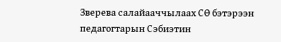Зверева салайааччылаах СӨ бэтэрээн педагогтарын Сэбиэтин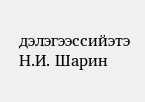дэлэгээссийэтэ Н.И. Шарин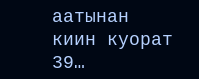аатынан киин куорат 39…